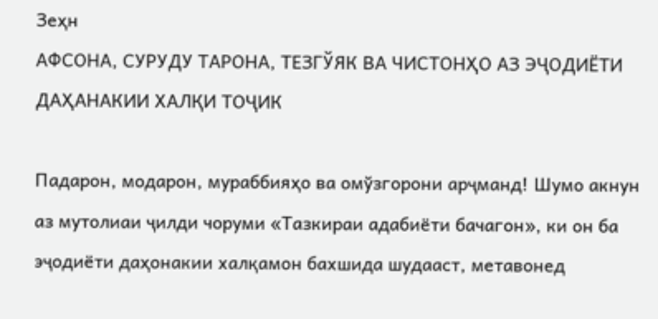Зеҳн
АФСОНА, СУРУДУ ТАРОНА, ТЕЗГЎЯК ВА ЧИСТОНҲО АЗ ЭҶОДИЁТИ ДАҲАНАКИИ ХАЛҚИ ТОҶИК

Падарон, модарон, мураббияҳо ва омўзгорони арҷманд! Шумо акнун аз мутолиаи ҷилди чоруми «Тазкираи адабиёти бачагон», ки он ба эҷодиёти даҳонакии халқамон бахшида шудааст, метавонед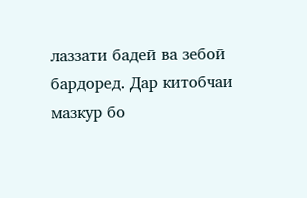лаззати бадеӣ ва зебоӣ бардоред. Дар китобчаи мазкур бо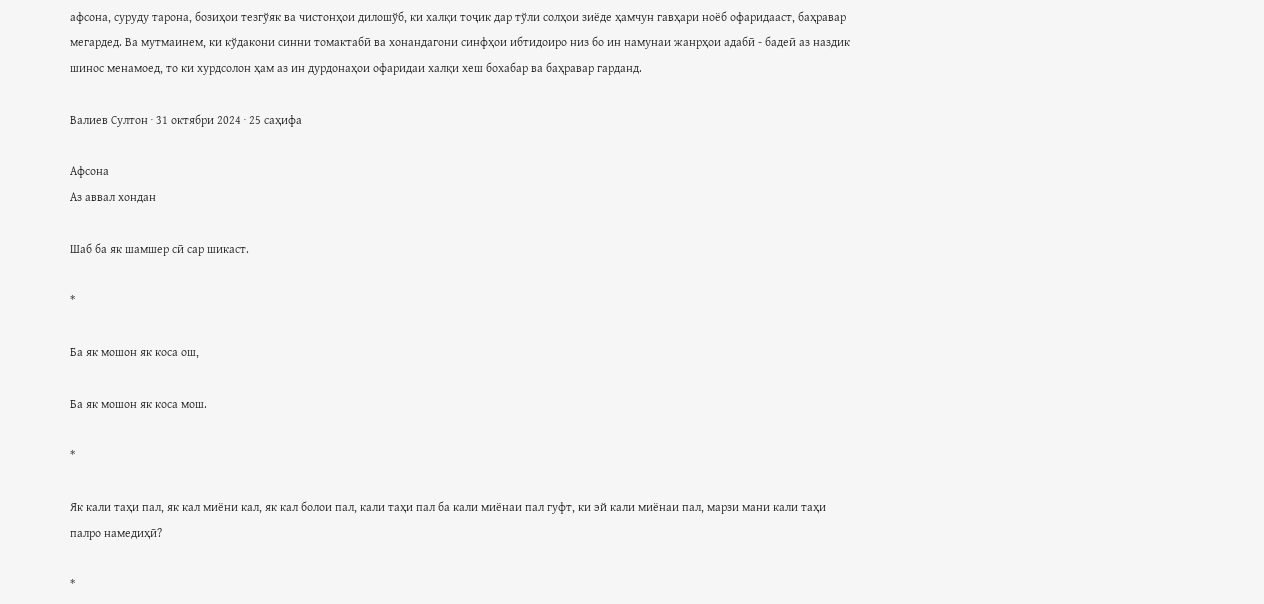афсона, суруду тарона, бозиҳои тезгўяк ва чистонҳои дилошўб, ки халқи тоҷик дар тўли солҳои зиёде ҳамчун гавҳари ноёб офаридааст, баҳравар мегардед. Ва мутмаинем, ки кўдакони синни томактабӣ ва хонандагони синфҳои ибтидоиро низ бо ин намунаи жанрҳои адабӣ - бадеӣ аз наздик шинос менамоед, то ки хурдсолон ҳам аз ин дурдонаҳои офаридаи халқи хеш бохабар ва баҳравар гарданд.

Валиев Султон · 31 октябри 2024 · 25 саҳифа

Афсона
Аз аввал хондан

Шаб ба як шамшер сӣ сар шикаст.

*

Ба як мошон як коса ош,

Ба як мошон як коса мош.

*

Як кали таҳи пал, як кал миёни кал, як кал болои пал, кали таҳи пал ба кали миёнаи пал гуфт, ки эй кали миёнаи пал, марзи мани кали таҳи палро намедиҳӣ?

*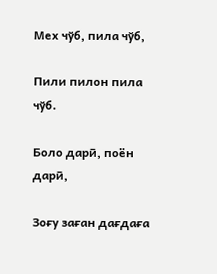Мех чўб, пила чўб,

Пили пилон пила чўб.

Боло дарӣ, поён дарӣ,

Зоғу заған дағдаға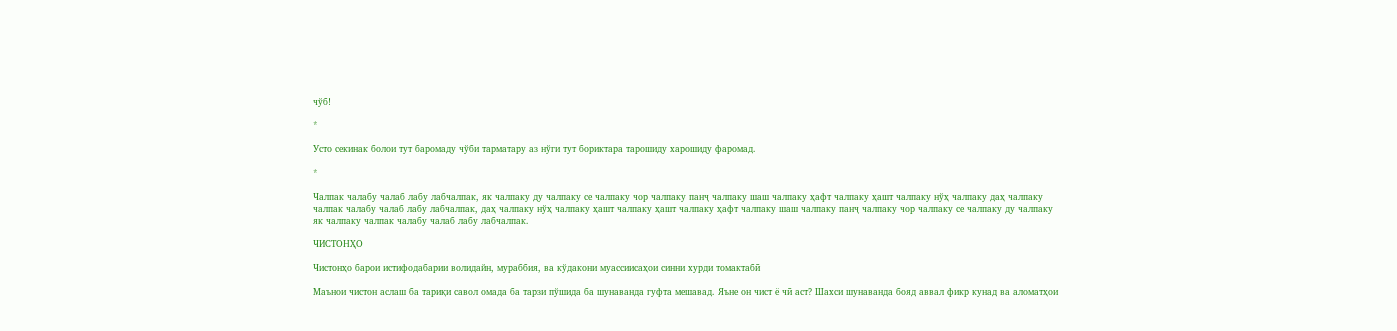чўб!

*

Усто секинак болои тут баромаду чўби тарматару аз нўги тут бориктара тарошиду харошиду фаромад.

*

Чалпак чалабу чалаб лабу лабчалпак, як чалпаку ду чалпаку се чалпаку чор чалпаку панҷ чалпаку шаш чалпаку ҳафт чалпаку ҳашт чалпаку нўҳ чалпаку даҳ чалпаку чалпак чалабу чалаб лабу лабчалпак, даҳ чалпаку нўҳ чалпаку ҳашт чалпаку ҳашт чалпаку ҳафт чалпаку шаш чалпаку панҷ чалпаку чор чалпаку се чалпаку ду чалпаку як чалпаку чалпак чалабу чалаб лабу лабчалпак.

ЧИСТОНҲО

Чистонҳо барои истифодабарии волидайн, мураббия, ва кўдакони муассиисаҳои синни хурди томактабӣ

Маънои чистон аслаш ба тариқи савол омада ба тарзи пўшида ба шунаванда гуфта мешавад. Яъне он чист ё чӣ аст? Шахси шунаванда бояд аввал фикр кунад ва аломатҳои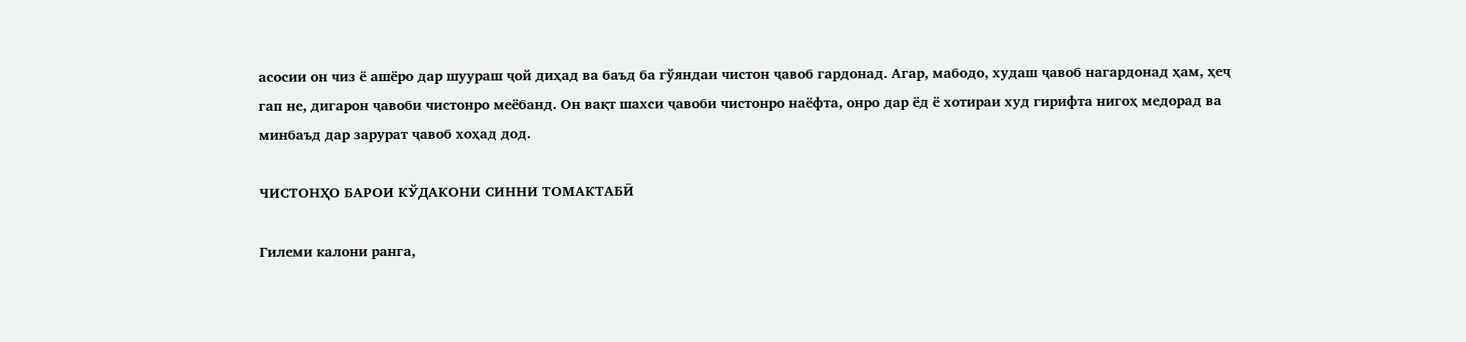асосии он чиз ё ашёро дар шуураш ҷой диҳад ва баъд ба гўяндаи чистон ҷавоб гардонад. Агар, мабодо, худаш ҷавоб нагардонад ҳам, ҳеҷ гап не, дигарон ҷавоби чистонро меёбанд. Он вақт шахси ҷавоби чистонро наёфта, онро дар ёд ё хотираи худ гирифта нигоҳ медорад ва минбаъд дар зарурат ҷавоб хоҳад дод.

ЧИСТОНҲО БАРОИ КЎДАКОНИ СИННИ ТОМАКТАБӢ

Гилеми калони ранга,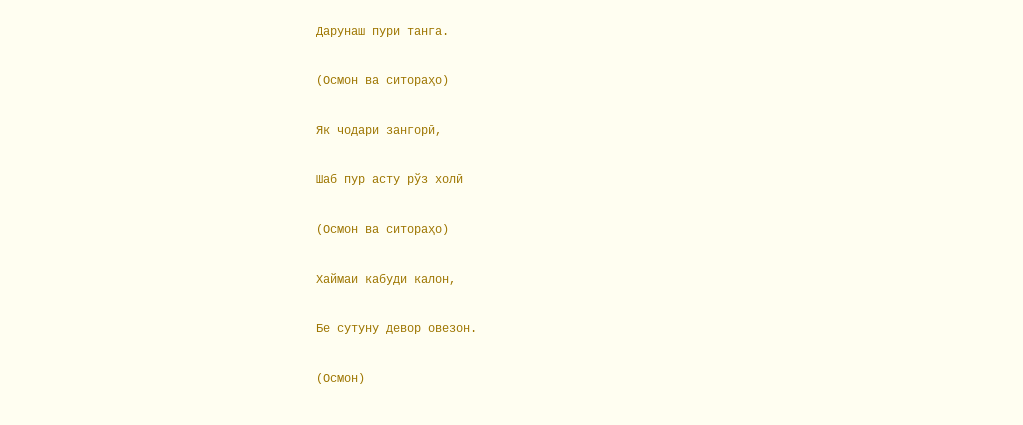Дарунаш пури танга.

(Осмон ва ситораҳо)

Як чодари зангорӣ,

Шаб пур асту рўз холӣ

(Осмон ва ситораҳо)

Хаймаи кабуди калон,

Бе сутуну девор овезон.

(Осмон)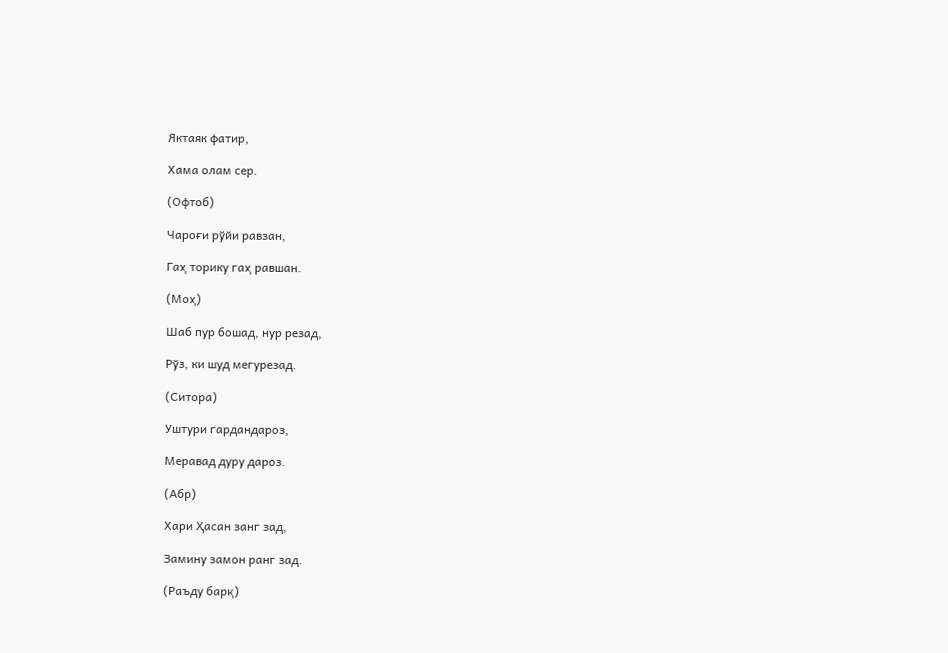Яктаяк фатир,

Хама олам сер.

(Офтоб)

Чароғи рўйи равзан,

Гаҳ торику гаҳ равшан.

(Моҳ)

Шаб пур бошад, нур резад,

Рўз, ки шуд мегурезад.

(Ситора)

Уштури гардандароз,

Меравад дуру дароз.

(Абр)

Хари Ҳасан занг зад,

Замину замон ранг зад.

(Раъду барқ)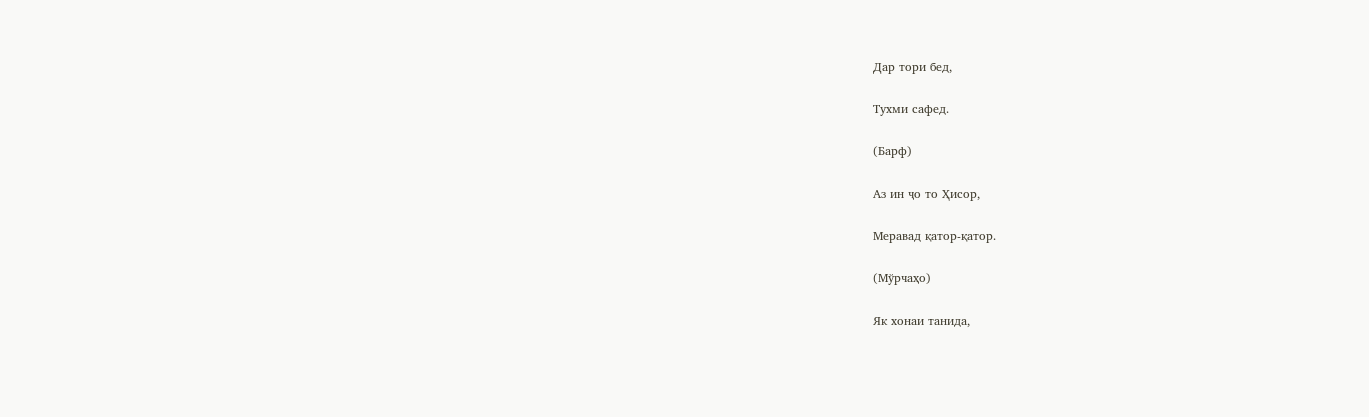Дар тори бед,

Тухми сафед.

(Барф)

Аз ин ҷо то Ҳисор,

Меравад қатор-қатор.

(Мўрчаҳо)

Як хонаи танида,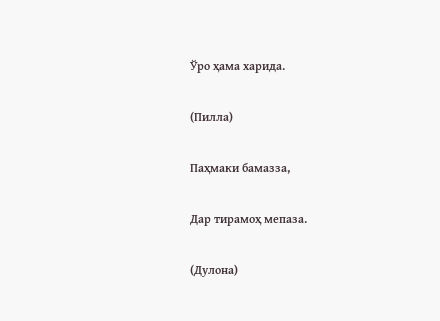Ўро ҳама харида.

(Пилла)

Паҳмаки бамазза,

Дар тирамоҳ мепаза.

(Дулона)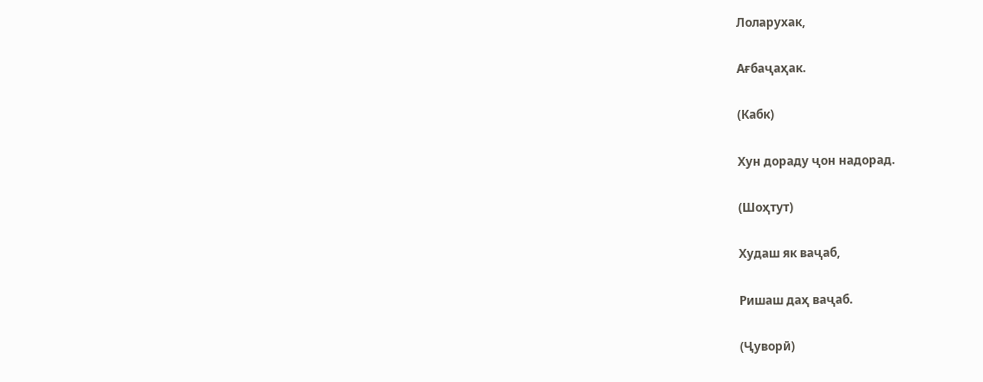Лоларухак,

Ағбаҷаҳак.

(Кабк)

Хун дораду ҷон надорад.

(Шоҳтут)

Худаш як ваҷаб,

Ришаш даҳ ваҷаб.

(Ҷуворӣ)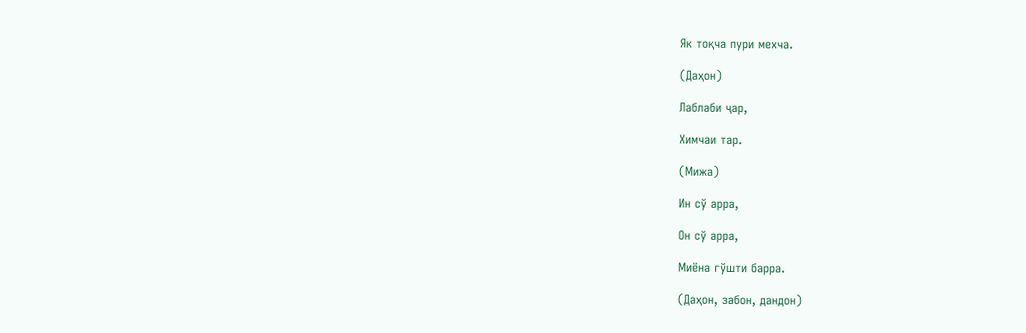Як тоқча пури мехча.

(Даҳон)

Лаблаби ҷар,

Химчаи тар.

(Мижа)

Ин сў арра,

Он сў арра,

Миёна гўшти барра.

(Даҳон, забон, дандон)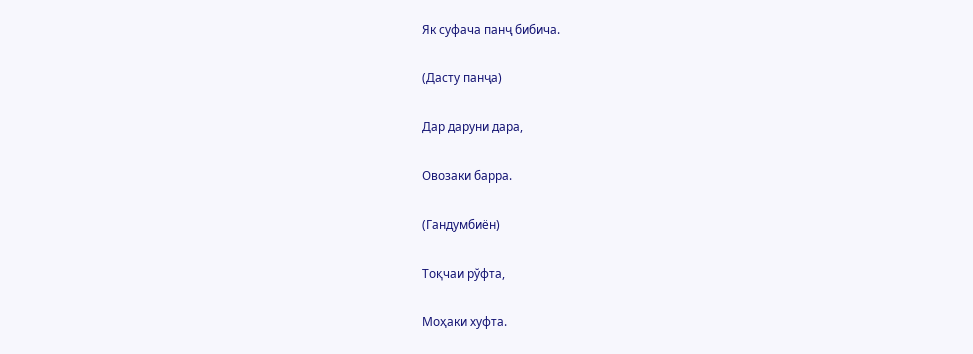Як суфача панҷ бибича.

(Дасту панҷа)

Дар даруни дара,

Овозаки барра.

(Гандумбиён)

Тоқчаи рўфта,

Моҳаки хуфта.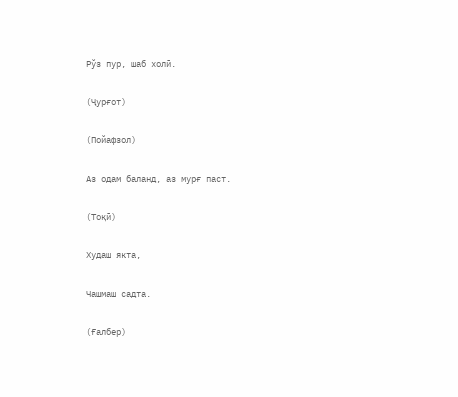Рўз пур, шаб холӣ.

(Ҷурғот)

(Пойафзол)

Аз одам баланд, аз мурғ паст.

(Тоқӣ)

Худаш якта,

Чашмаш садта.

(Ғалбер)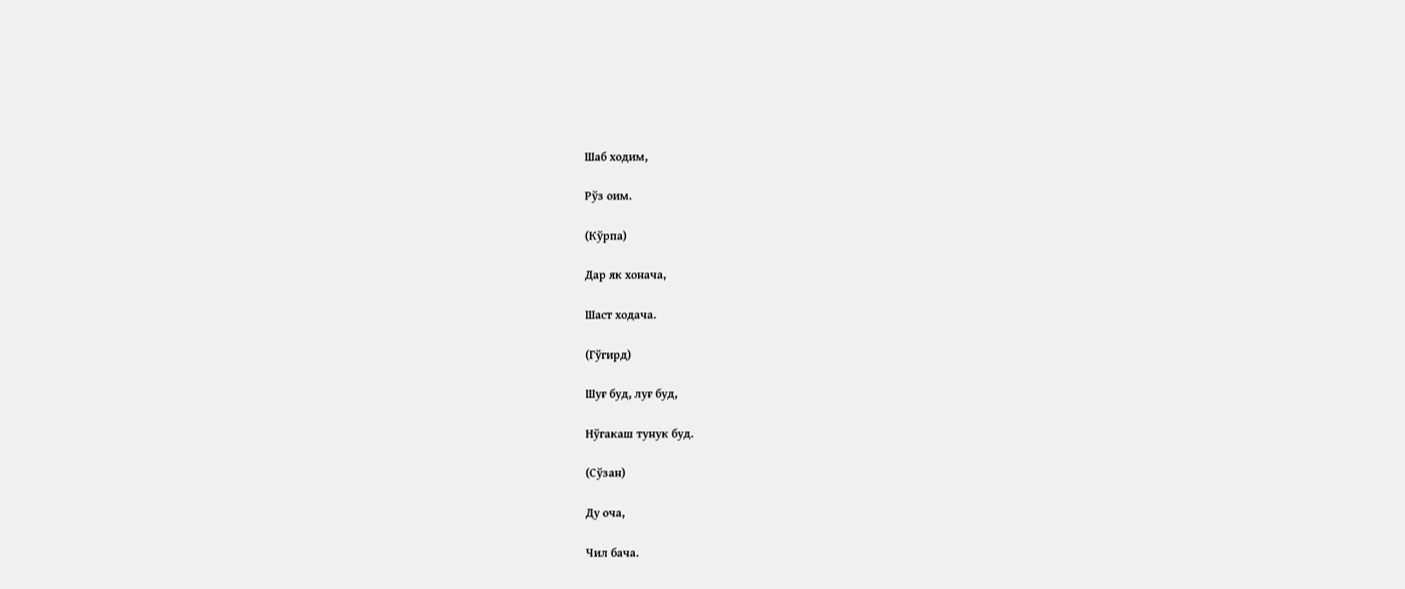Шаб ходим,

Рўз оим.

(Кўрпа)

Дар як хонача,

Шаст ходача.

(Гўгирд)

Шуғ буд, луғ буд,

Нўгакаш тунук буд.

(Сўзан)

Ду оча,

Чил бача.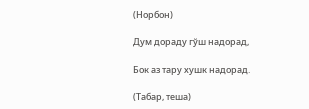(Норбон)

Дум дораду гўш надорад,

Бок аз тару хушк надорад.

(Табар, теша)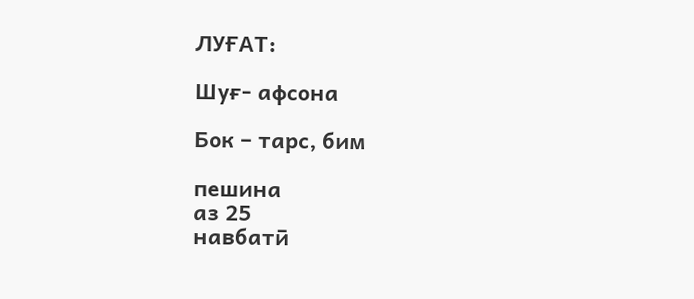ЛУҒАТ:

Шуғ- афсона

Бок – тарс, бим

пешина
аз 25
навбатӣ